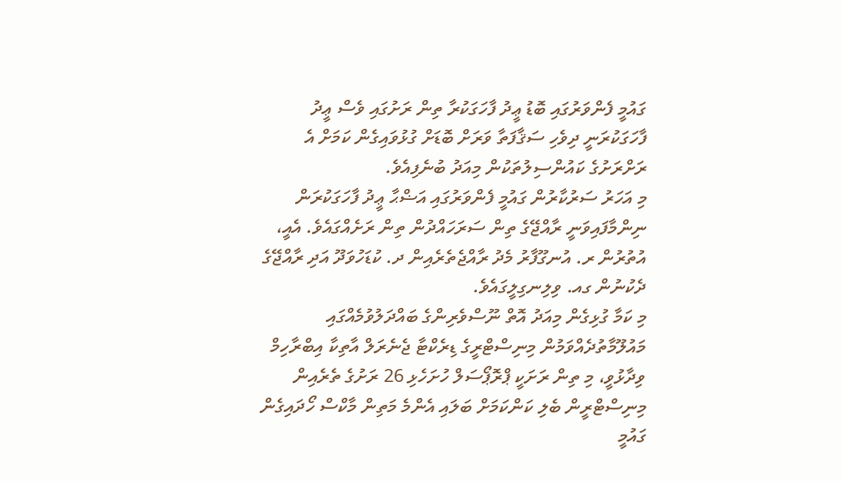ގައުމީ ފެންވަރުގައި ބޮޑު ޢީދު ފާހަގަކުރާ ތިން ރަށުގައި ވެސް ޢީދު ފާހަގަކުރަނީ ދިވެހި ސަޤާފަތާ ވަރަށް ބޮޑަށް ގުޅުވައިގެން ކަމަށް އެ ރަށްރަށުގެ ކައުންސިލުތަކުން މިއަދު ބުނެފިއެވެ.
މި އަހަރު ސަރުކާރުން ގައުމީ ފެންވަރުގައި އަޟްޙާ ޢީދު ފާހަގަކުރަން ނިންމާފައިވަނީ ރާއްޖޭގެ ތިން ސަރަހައްދުން ތިން ރަށެއްގައެވެ. އެއީ، އުތުރުން ރ. އުނގޫފާރު މެދު ރާއްޖެތެރެއިން ދ. ކުޑަހުވަދޫ އަދި ރާއްޖޭގެ ދެކުނުން ގއ. ވިލިނގިލީގައެވެ.
މި ކަމާ ގުޅިގެން މިއަދު އޮތް ނޫސްވެރިންގެ ބައްދަލުވުމެއްގައި މައުލޫމާތުދެއްވަމުން މިނިސްޓްރީގެ ޑިރެކްޓާ ޖެނެރަލް އާތިކާ އިބްރާހިމް ވިދާޅުވީ، މި ތިން ރަށަކީ ޕްރޮޕޯސަލް ހުށަހެޅި 26 ރަށުގެ ތެރެއިން މިނިސްޓްރީން ބެލި ކަންކަމަށް ބަލައި އެންމެ މަތިން މާކްސް ހޯދައިގެން ގައުމީ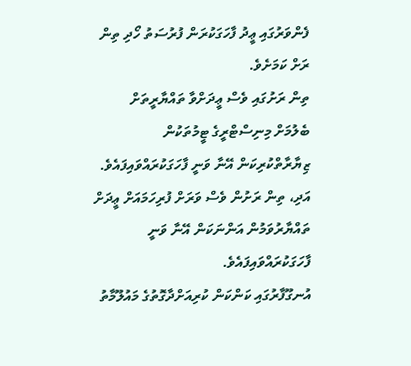ފެންވަރުގައި ޢީދު ފާހަގަކުރަން ފުރުސަތު ހޯދި ތިން ރަށް ކަމަށެވެ.
ތިން ރަށުގައި ވެސް ޢީދަށްވާ ތައްޔާރީތަށް ބެލުމަށް މިނިސްޓްރީގެ ޓީމުތަކުން ޒިޔާރާތްކުރިކަން އޭނާ ވަނީ ފާހަގަކުރައްވައިފައެވެ. އަދި، ތިން ރަށުން ވެސް ވަރަށް ފުރިހަމައަށް ޢީދަށް ތައްޔާރުވަމުން އަންނަކަން އޭނާ ވަނީ ފާހަގަކުރައްވައިފައެވެ.
އުނގޫފާރުގައި ކަންކަން ކުރިއަށްދާގޮތުގެ މައުލޫމާތު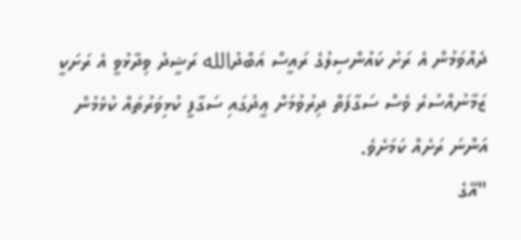ދެއްވަމުން އެ ރަށު ކައުންސިލުގެ ރައީސް އަބްދުالله ރަޝީދު ވިދާޅުވީ އެ ރަށަކީ ޒަމާނުއްސުރެ ވެސް ސަގާފަތް ދިރުވުމަށް ޢީދުގައި ސަގާފީ ކުޅިވަރުތައް ކުޅެމުން އަންނަ ރަށެއް ކަމަށެވެ.
"އޭގެ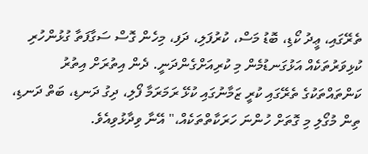ތެރޭގައި، ޢީދު ކޯޑި، ބޮޑު މަސް، ކުރުފަލި، ދަފި، މިހެން ގޮސް ސަގާފަތާ ގުޅުންހުރި ކުޅިވަރުތަކެއް އަޅުގަނޑުމެން މި ކުރިއަށްގެންދަނީ. ދެން އިތުރަށް އިތުރު ކަންތައްތަކުގެ ތެރޭގައި ކުރީ ޒަމާނުގައި ކުޅޭ ރަމަރަމާ ފޯލި، ދިގު ދަނޑި، ބަތް ދަނޑި، ތިން މުގޯލި މި ގޮތަށް ހުންނަ ހަރަކާތްތަކެއް،" އޭނާ ވިދާޅުވިއެވެ.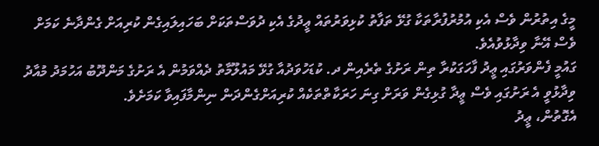މީގެ އިތުރުން ވެސް އެކި އުމުރުފުރާތަކާ ގުޅޭ ތަފާތު ކުޅިވަރުތައް ޢީދުގެ އެކި ދުވަސްތަކަށް ބަހައިލައިގެން ކުރިއަށް ގެންދާނެ ކަމަށް ވެސް އޭނާ ވިދާޅުވުއެވެ.
ގައުމީ ފެންވަރުގައި ޢީދު ފާހަގަކުރާ ތިން ރަށުގެ ތެރެއިން ދ. ކުޑަހުވަދުއާ ގުޅޭ މައުލޫމާތު ދެއްވަމުން އެ ރަށުގެ މަންދޫބު އަހުމަދު މުއާދު ވިދާޅުވީ އެ ރަށުގައި ވެސް ޢީދާ ގުޅިގެން ވަރަށް ގިނަ ހަރަކާތްތަކެއް ކުރިއަށްގެންދަން ނިންމާފައިވާ ކަމަށެވެ.
އެގޮތުން، ޢީދު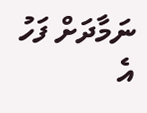ނަމާދަށް ފަހު އެ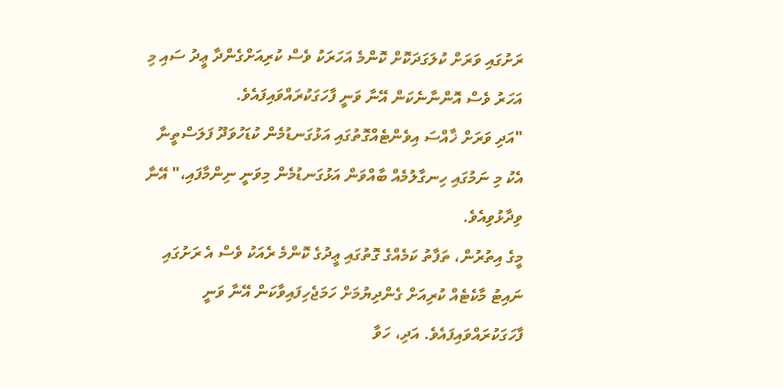ރަށުގައި ވަރަށް ކުލަގަދަކޮށް ކޮންމެ އަހަރަކު ވެސް ކުރިއަށްގެންދާ ޢީދު ސައި މި އަހަރު ވެސް އޮންނާނެކަން އޭނާ ވަނީ ފާހަގަކުރައްވައިފައެވެ.
"އަދި ވަރަށް ޚާއްސަ އިވެންޓެއްގޮތުގައި އަޅުގަނޑުމެން ކުޑަހުވަދޫ ފަލަސްތީނާ އެކު މި ނަމުގައި ހިނގާލުމެއް ބާއްވަން އަޅުގަނޑުމެން މިވަނީ ނިންމާފައި،" އޭނާ ވިދާޅުވިއެވެ.
މީގެ އިތުރުން، ތަފާތު ކަމެއްގެ ގޮތުގައި ޢީދުގެ ކޮންމެ ރެއަކު ވެސް އެ ރަށުގައި ނައިޓު މާކެޓެއް ކުރިއަށް ގެންދިޔުމަށް ހަމަޖެހިފައިވާކަން އޭނާ ވަނީ ފާހަގަކުރައްވައިފައެވެ. އަދި، ހަވާ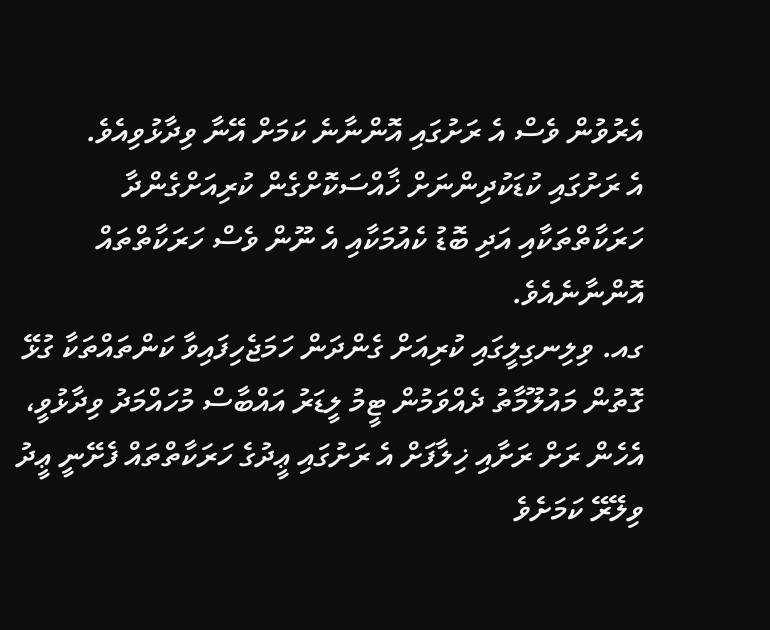އެރުވުން ވެސް އެ ރަށުގައި އޮންނާނެ ކަމަށް އޭނާ ވިދާޅުވިއެވެ.
އެ ރަށުގައި ކުޑަކުދިންނަށް ޚާއްސަކޮށްގެން ކުރިއަށްގެންދާ ހަރަކާތްތަކާއި އަދި ބޮޑު ކެއުމަކާއި އެ ނޫން ވެސް ހަރަކާތްތައް އޮންނާނެއެވެ.
ގއ. ވިލިނގިލީގައި ކުރިއަށް ގެންދަން ހަމަޖެހިފައިވާ ކަންތައްތަކާ ގުޅޭ ގޮތުން މައުލޫމާތު ދެއްވަމުން ޓީމު ލީޑަރު އައްބާސް މުހައްމަދު ވިދާޅުވީ، އެހެން ރަށް ރަށާއި ޚިލާފަށް އެ ރަށުގައި ޢީދުގެ ހަރަކާތްތައް ފެށޭނީ ޢީދު ވިލޭރޭ ކަމަށެވެ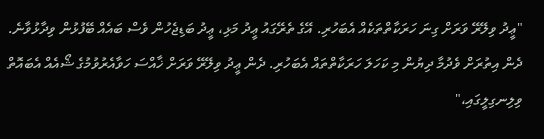"ޢީދު ވިލޭރޭ ވަރަށް ގިނަ ހަރަކާތްތަކެއް އެބަހުރި. އޭގެ ތެރޭގައު ޢީދު މަޅި، ޢީދު ބަޑިޖެހުން ވެސް ބައެއް ބޭފުޅުން ވިދާޅުވާނެ. ދެން އިތުރަށް ވެދުމާ ދިޔުން މި ކަހަލަ ހަރަކާތްތައް އެބަހުރި. ދެން ޢީދު ވިލޭރޭ ވަރަށް ޚާއްސަ ހަވާއެރުވުމުގެ ޝޯއެއް އެބައޮތް ވިލިނގިލީގައި،"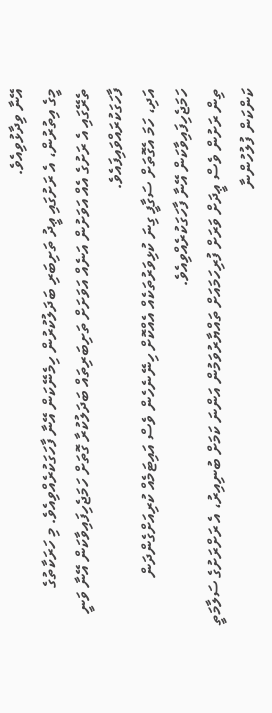އޭނާ ވިދާޅުވިއެވެ.
މީގެ އިތުރުން، އެ ރަށުގައި ޢީދު ތަށިބަރި ބަދަލުކުރުން ހިމެނޭކަން އޭނާ ފާހަގަކުރެއްވިއެވެ. މި ހަރަކާތުގެ ތެރޭގައި އެ ރަށުގެ އެއް އަވަށުން އަނެއް އަވަށަށް ތަށިބަރިތައް ބަދަލުކުރާ ގޮތަށް ހަމަޖެހިފައިވާކަން އޭނާ ވަނީ ފާހަގަކުރައްވައިފައެވެ.
އަދި، ހަމަ އެގޮތަށް ސަގާފީ ގިނަ ކުޅިވަރުތަކެއް އެއްކޮށް ހިނޭނެހެން ވެސް އައިޓަމެއް ކުރިއަށްގެންދަން ހަމަޖެހިފައިވާކަން އޭނާ ފާހަގަކުރެއްވިއެވެ.
ތިން ރަށުން ވެސް ޢީދަށް ވަރަށް ފުރިހަމައަށް ތައްޔާރުވަމުން އަންނަ ކަމަށް ބުނިއިރު، އެ ރަށްރަށުގެ ސަލާމަތީ ކަންކަން ފުލުހުންނާ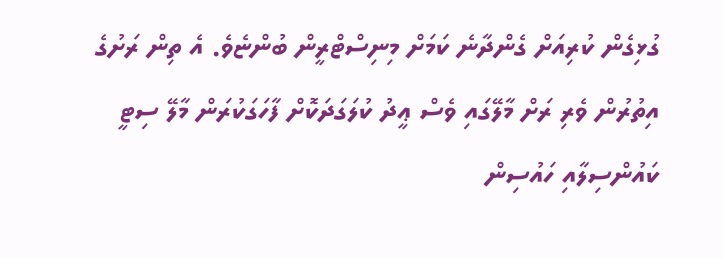ގުޅިގެން ކުރިއަށް ގެންދާނެ ކަމަށް މިނިސްޓްރީން ބުންޏެވެ. އެ ތިން ރަށުގެ އިތުރުން ވެރި ރަށް މާލޭގައި ވެސް ޢީދު ކުލަގަދަކޮށް ފާހަގަކުރަން މާލޭ ސިޓީ ކައުންސިލާއި ހައުސިން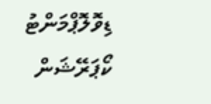ޑިވޮލޮޕްމަންޓު ކޯޕަރޭޝަން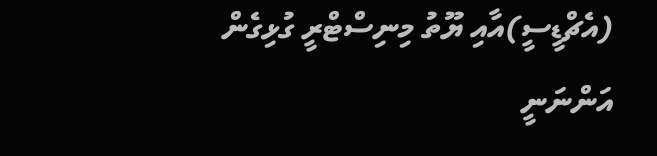(އެޗްޑީސީ)އާއި ޔޫތު މިނިސްޓްރީ ގުޅިގެން އަންނަނީ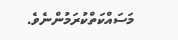މަސައްކަތްކުރަމުންނެވެ.